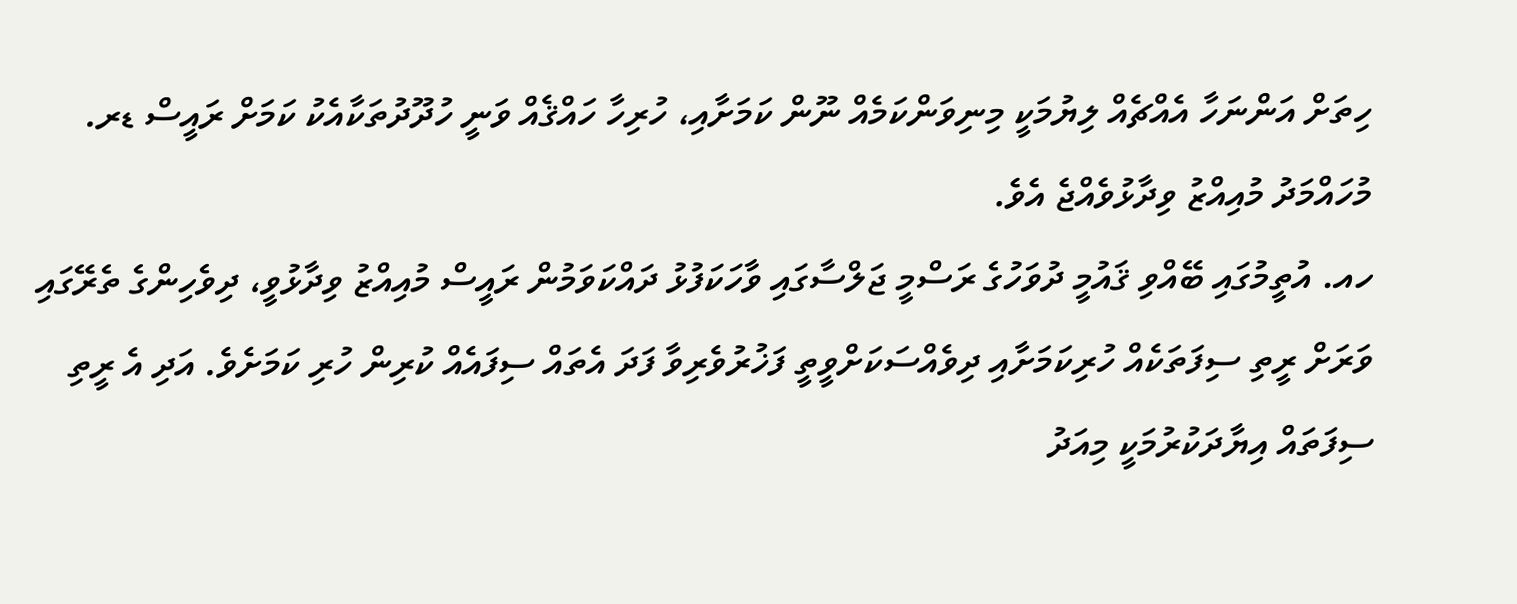ހިތަށް އަންނަހާ އެއްޗެއް ލިޔުމަކީ މިނިވަންކަމެއް ނޫން ކަމަށާއި، ހުރިހާ ހައްޤެއް ވަނީ ހުދޫދުތަކާއެކު ކަމަށް ރައީސް ޑރ. މުހައްމަދު މުއިއްޒު ވިދާޅުވެއްޖެ އެވެ.
ހއ. އުތީމުގައި ބޭއްވި ޤައުމީ ދުވަހުގެ ރަސްމީ ޖަލްސާގައި ވާހަކަފުޅު ދައްކަވަމުން ރައީސް މުއިއްޒު ވިދާޅުވީ، ދިވެހިންގެ ތެރޭގައި ވަރަށް ރީތި ސިފަތަކެއް ހުރިކަމަށާއި ދިވެއްސަކަށްވީތީ ފަޚުރުވެރިވާ ފަދަ އެތައް ސިފައެއް ކުރިން ހުރި ކަމަށެވެ. އަދި އެ ރީތި ސިފަތައް އިޔާދަކުރުމަކީ މިއަދު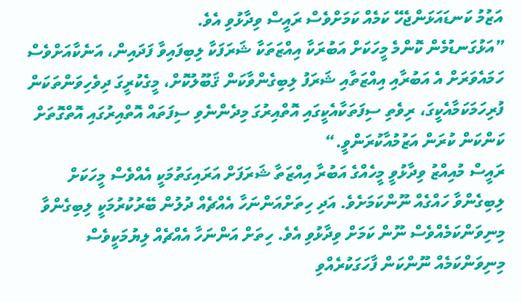އަޒުމު ކަނޑައަޅަންޖެހޭ ކަމެއް ކަމަށްވެސް ރައީސް ވިދާޅުވި އެވެ.
”އަޅުގަނޑުމެން ކޮންމެ މީހަކަށް އަބުރަކާ އިއްޒަތަކާ ޝަރަފަކާ ލިބިފައިވާ ފަދައިން، އަނެކާއަށްވެސް ހަމައެވަރަށް އެ އަބުރާއި އިއްޒަތާއި ޝަރަފު ލިބިގެންވާކަން ޤަބޫލުކޮށް، މީގެކުރީގަ ދިވެހިވަންތަކަން ފުރިހަމަކަމާއެކީގަ، ރިވެތި ސިފަތަކާއެކީގައި އޮތްއިރުގަ މިދެންނެވި ސިފަތައް އޮތްއިރުގައި އޮތްގޮތަށް ކަންކަން ކުރަން އަޒުމުއާކުރަންވީ.“
ރައީސް މުއިއްޒު ވިދާޅުވީ މީހެއްގެ އަބުރާ އިއްޒަތާ ޝަރަފަށް އަރައިގަތުމަކީ އެއްވެސް މީހަކަށް ލިބިގެންވާ ހައްގެއް ނޫންކަމަށެވެ. އަދި ހިތަށްއަންނަހާ އެއްޗެއް ދުލުން ބޭރުކުރުމަކީ ލިބިގެންވާ މިނިވަންކަމެއްވެސް ނޫން ކަމަށް ވިދާޅުވި އެވެ. ހިތަށް އަންނަހާ އެއްޗެއް ލިޔުމަކީވެސް މިނިވަންކަމެއް ނޫންކަން ފާހަގަކުރެއްވި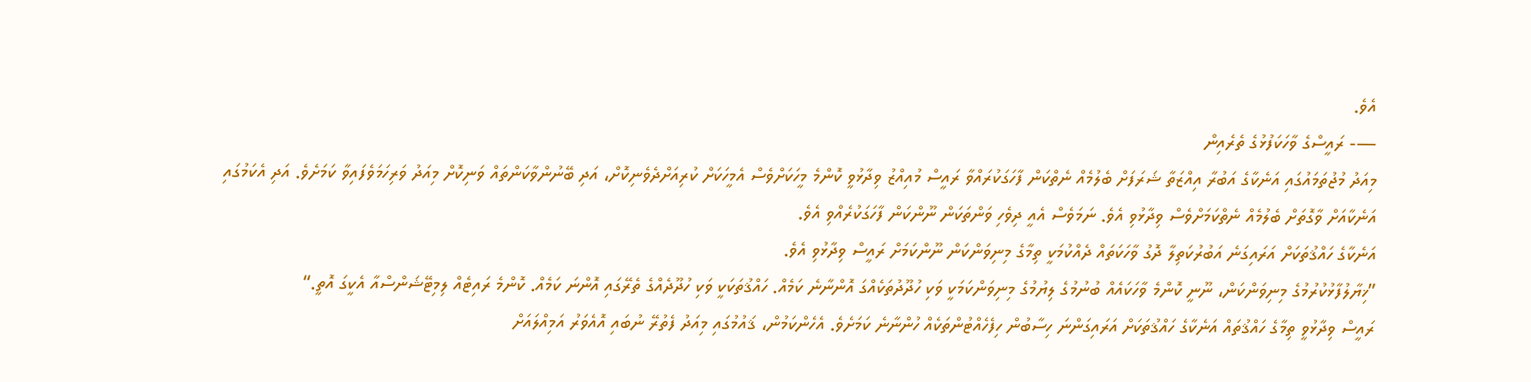އެވެ.
—- ރައީސްގެ ވާހަކަފުޅުގެ ތެރެއިން
މިއަދު މުޖުތަމައުގައި އަނެކާގެ އަބުރާ އިއްޒަތާ ޝަރަފަށް ބެލުމެއް ނެތްކަން ފާހަގަކުރައްވާ ރައީސް މުއިއްޒު ވިދާޅުވީ ކޮންމެ މީހަކަށްވެސް އެމީހަކަށް ކުރިއަށްދެވެނިކޮށް، އަދި ބޭނުންވާކަންތައް ވަނިކޮށް މިއަދު ވަރިހަމަވެފައިވާ ކަމަށެވެ. އަދި އެކަމުގައި އަނެކާއަށް ވާގޮތަށް ބެލުމެއް ނެތްކަމަށްވެސް ވިދާޅުވި އެވެ. ނަމަވެސް އެއީ ދިވެހި ވަންތަކަން ނޫންކަން ފާހަގަކުރެއްވި އެވެ.
އަނެކާގެ ހައްޤުތަކަށް އަރައިގަނެ އަބުރުކަތިލާ ދޮގު ވާހަކަތައް ދެއްކުމަކީ ތިމާގެ މިނިވަންކަން ނޫންކަމަށް ރައީސް ވިދާޅުވި އެވެ.
”ޚިޔާލުފާޅުކުރުމުގެ މިނިވަންކަން، ނޫނީ ކޮންމެ ވާހަކައެއް ބުނުމުގެ ލިޔުމުގެ މިނިވަންކަމަކީ ވަކި ހުދޫދުތަކެއްގަ އޮންނާނެ ކަމެއް. ހައްޤުތަކަކީ ވަކި ހުދޫދެއްގެ ތެރޭގައި އޮންނަ ކަމެއް. ކޮންމެ ރައިޓެއް ލިމިޓޭޝަންސްއާ އެކީގަ އޮތީ.“
ރައީސް ވިދާޅުވީ ތިމާގެ ހައްޤުތައް އަނެކާގެ ހައްޤުތަކަށް އަރައިގަންނަ ހިސާބުން ހިފެހެއްޓުންތަކެއް ހުންނާނެ ކަމަށެވެ. އެހެންކަމުން، ޤައުމުގައި މިއަދު ފެތުރޭ ނުބައި އޮއެވަރު އަމިއްލައަށް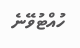ހުއްޓުވޭނެ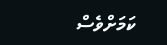ކަމަށްވެސް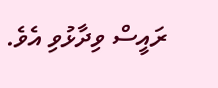ރައީސް ވިދާޅުވި އެވެ.